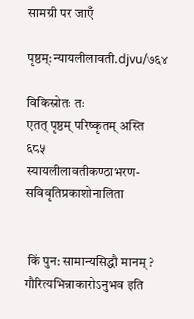सामग्री पर जाएँ

पृष्ठम्:न्यायलीलावती.djvu/७६४

विकिस्रोतः तः
एतत् पृष्ठम् परिष्कृतम् अस्ति
६८५
स्यायलीलावतीकण्ठाभरण-सविवृतिप्रकाशोनालिता


 किं पुन: सामान्यसिद्धौ मानम् ? गौरित्यभिन्नाकारोऽनुभव इति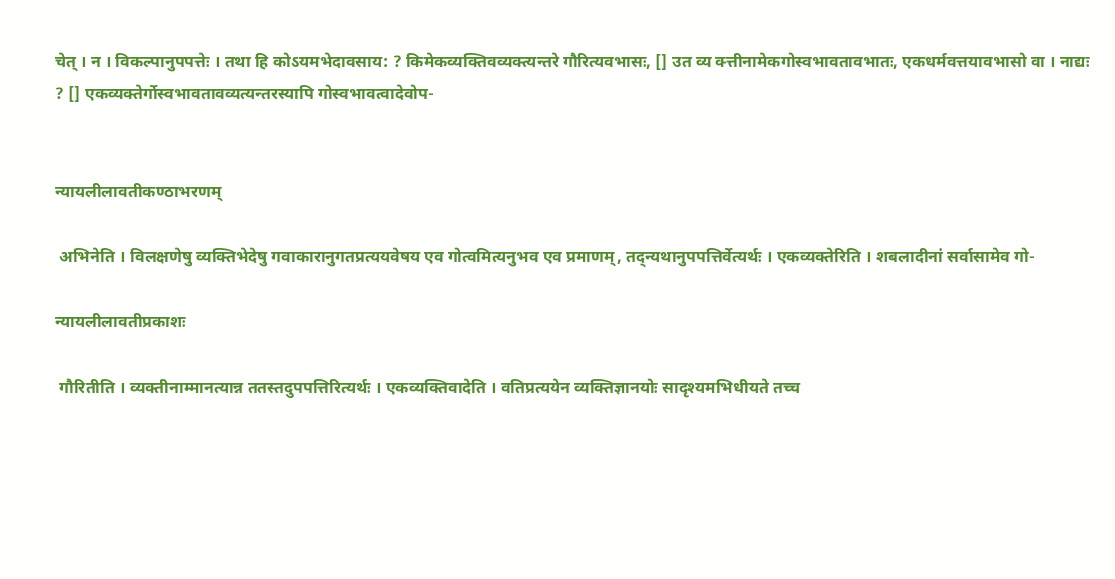चेत् । न । विकल्पानुपपत्तेः । तथा हि कोऽयमभेदावसाय: ? किमेकव्यक्तिवव्यक्त्यन्तरे गौरित्यवभासः, [] उत व्य क्त्तीनामेकगोस्वभावतावभातः, एकधर्मवत्तयावभासो वा । नाद्यः ? [] एकव्यक्तेर्गोस्वभावतावव्यत्यन्तरस्यापि गोस्वभावत्वादेवोप-


न्यायलीलावतीकण्ठाभरणम्

 अभिनेति । विलक्षणेषु व्यक्तिभेदेषु गवाकारानुगतप्रत्ययवेषय एव गोत्वमित्यनुभव एव प्रमाणम्, तद्न्यथानुपपत्तिर्वेत्यर्थः । एकव्यक्तेरिति । शबलादीनां सर्वासामेव गो-

न्यायलीलावतीप्रकाशः

 गौरितीति । व्यक्तीनाम्मानत्यान्न ततस्तदुपपत्तिरित्यर्थः । एकव्यक्तिवादेति । वतिप्रत्ययेन व्यक्तिज्ञानयोः सादृश्यमभिधीयते तच्च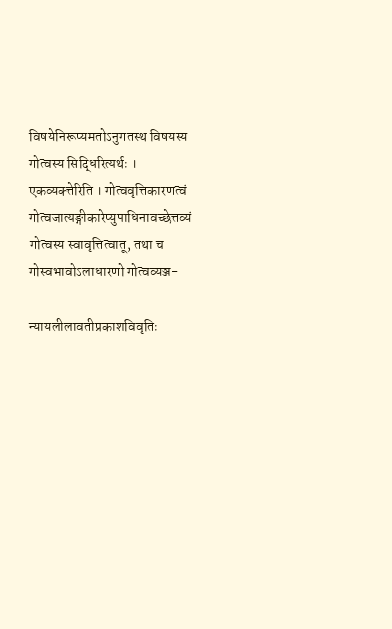विषयेनिरूप्यमतोऽनुगतस्थ विषयस्य गोत्वस्य सिद्धिरित्यर्थः । एकव्यक्त्तेरिति । गोत्ववृत्तिकारणत्वं गोत्वजात्यङ्गीकारेप्युपाधिनावच्छेत्तव्यं गोत्वस्य स्वावृत्तित्वातू, तथा च गोस्वभावोऽलाधारणो गोत्वव्यञ्ज-

न्यायलीलावतीप्रकाशविवृतिः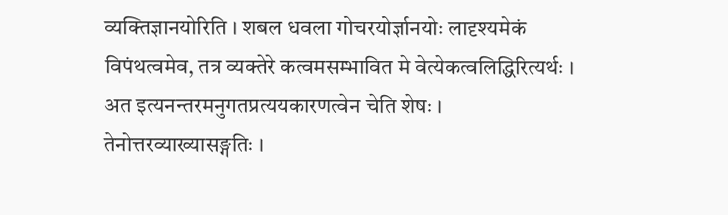व्यक्तिज्ञानयोरिति । शबल धवला गोचरयोर्ज्ञानयोः लादृश्यमेकं विपंथत्वमेव, तत्र व्यक्तेरे कत्वमसम्भावित मे वेत्येकत्वलिद्धिरित्यर्थः । अत इत्यनन्तरमनुगतप्रत्ययकारणत्वेन चेति शेषः । तेनोत्तरव्याख्यासङ्गतिः ।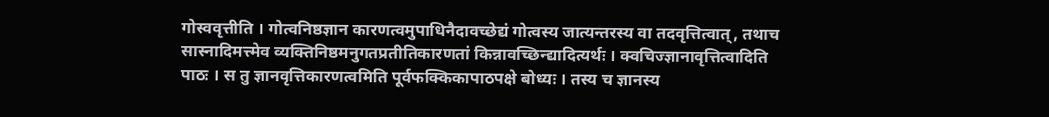गोस्ववृत्तीति । गोत्वनिष्ठज्ञान कारणत्वमुपाधिनैदावच्छेद्यं गोत्वस्य जात्यन्तरस्य वा तदवृत्तित्वात्, तथाच सास्नादिमत्त्मेव व्यक्तिनिष्ठमनुगतप्रतीतिकारणतां किन्नावच्छिन्द्यादित्यर्थः । क्वचिज्ज्ञानावृत्तित्वादिति पाठः । स तु ज्ञानवृत्तिकारणत्वमिति पूर्वफक्किकापाठपक्षे बोध्यः । तस्य च ज्ञानस्य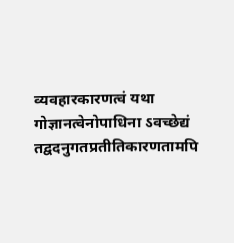व्यवहारकारणत्वं यथा गोज्ञानत्वेनोपाधिना ऽवच्छेद्यं तद्वदनुगतप्रतीतिकारणतामपि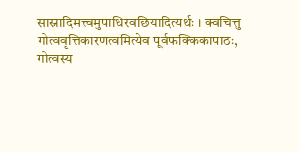सास्नादिमत्त्वमुपाधिरवछियादित्यर्थः । क्वचित्तु गोत्ववृत्तिकारणत्वमित्येव पूर्वफक्किकापाठः, गोत्वस्य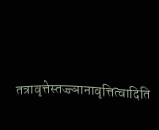तत्रावृत्तेस्तज्ज्ञानावृत्तित्वादिति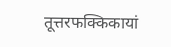तूत्तरफक्किकायां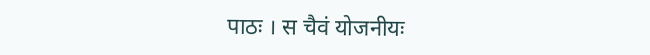पाठः । स चैवं योजनीयः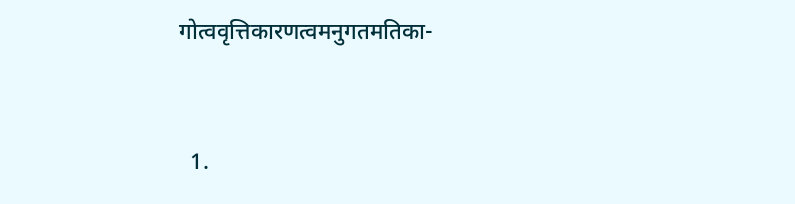गोत्ववृत्तिकारणत्वमनुगतमतिका-


  1.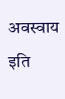अवस्वाय इति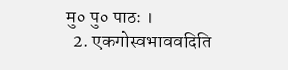मु० पु० पाठः ।
  2. एकगोस्वभाववदिति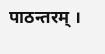पाठन्तरम् ।